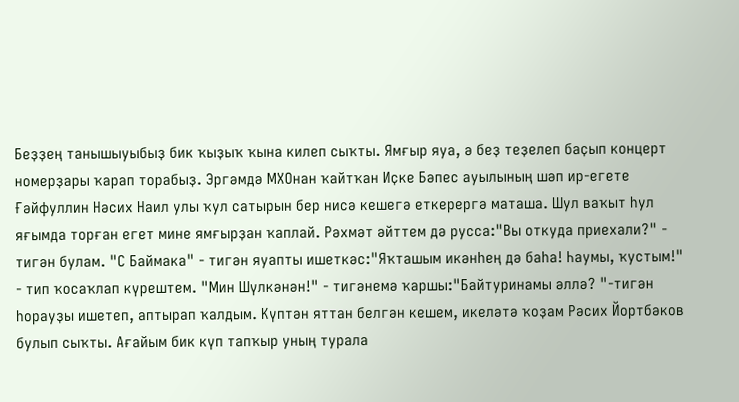Беҙҙең танышыуыбыҙ бик ҡыҙыҡ ҡына килеп сыҡты. Ямғыр яуа, ә беҙ теҙелеп баҫып концерт номерҙары ҡарап торабыҙ. Эргәмдә МХОнан ҡайтҡан Иҫке Бәпес ауылының шәп ир-егете Ғәйфуллин Нәсих Наил улы ҡул сатырын бер нисә кешегә еткерергә маташа. Шул ваҡыт һул яғымда торған егет мине ямғырҙан ҡаплай. Рәхмәт әйттем дә русса:"Вы откуда приехали?" - тигән булам. "С Баймака" - тигән яуапты ишеткәс:"Яҡташым икәнһең дә баһа! Һаумы, ҡустым!" - тип ҡосаҡлап күрештем. "Мин Шүлкәнән!" - тигәнемә ҡаршы:"Байтуринамы әллә? "-тигән һорауҙы ишетеп, аптырап ҡалдым. Күптән яттан белгән кешем, икеләтә ҡоҙам Рәсих Йортбәков булып сыҡты. Ағайым бик күп тапҡыр уның турала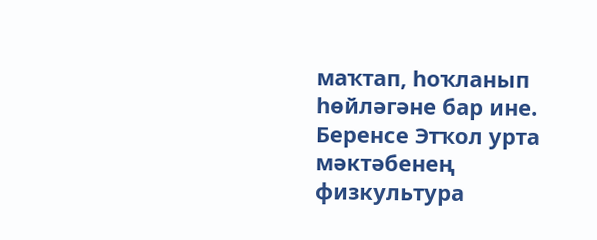маҡтап, һоҡланып һөйләгәне бар ине. Беренсе Этҡол урта мәктәбенең физкультура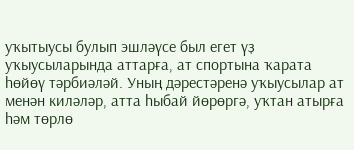уҡытыусы булып эшләүсе был егет үҙ уҡыусыларында аттарға, ат спортына ҡарата һөйөү тәрбиәләй. Уның дәрестәренә уҡыусылар ат менән киләләр, атта һыбай йөрөргә, уҡтан атырға һәм төрлө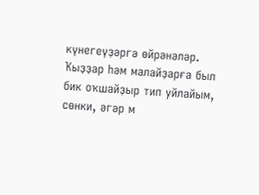күнегеүҙәргә өйрәнәләр. Ҡыҙҙар һәм малайҙарға был бик оҡшайҙыр тип уйлайым, сөнки, әгәр м